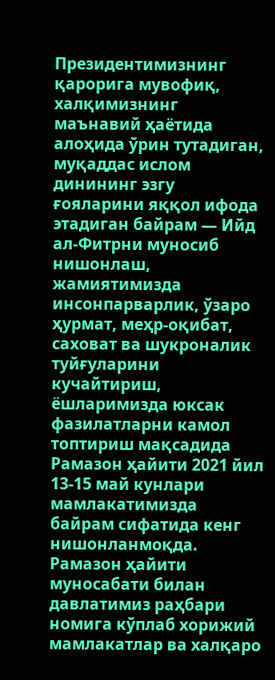Президентимизнинг қарорига мувофиқ, халқимизнинг маънавий ҳаётида алоҳида ўрин тутадиган, муқаддас ислом динининг эзгу ғояларини яққол ифода этадиган байрам — Ийд ал-Фитрни муносиб нишонлаш, жамиятимизда инсонпарварлик, ўзаро ҳурмат, меҳр-оқибат, саховат ва шукроналик туйғуларини кучайтириш, ёшларимизда юксак фазилатларни камол топтириш мақсадида Рамазон ҳайити 2021 йил 13-15 май кунлари мамлакатимизда байрам сифатида кенг нишонланмоқда. Рамазон ҳайити муносабати билан давлатимиз раҳбари номига кўплаб хорижий мамлакатлар ва халқаро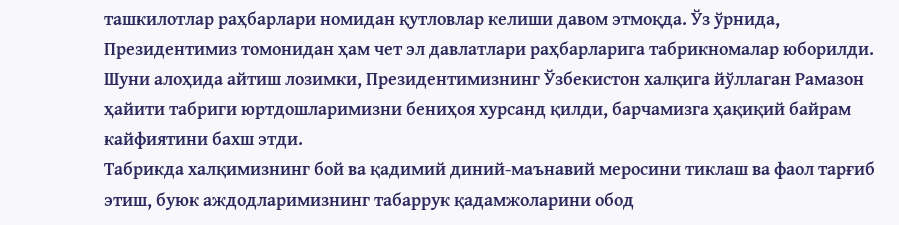ташкилотлар раҳбарлари номидан қутловлар келиши давом этмоқда. Ўз ўрнида, Президентимиз томонидан ҳам чет эл давлатлари раҳбарларига табрикномалар юборилди. Шуни алоҳида айтиш лозимки, Президентимизнинг Ўзбекистон халқига йўллаган Рамазон ҳайити табриги юртдошларимизни бениҳоя хурсанд қилди, барчамизга ҳақиқий байрам кайфиятини бахш этди.
Табрикда халқимизнинг бой ва қадимий диний-маънавий меросини тиклаш ва фаол тарғиб этиш, буюк аждодларимизнинг табаррук қадамжоларини обод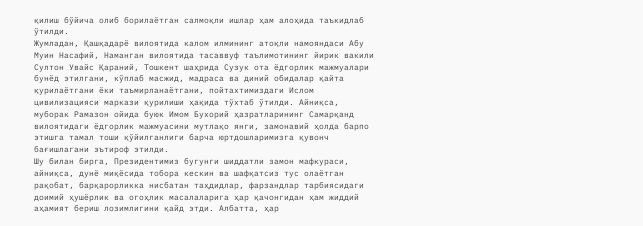қилиш бўйича олиб борилаётган салмоқли ишлар ҳам алоҳида таъкидлаб ўтилди.
Жумладан, Қашқадарё вилоятида калом илмининг атоқли намояндаси Абу Муин Насафий, Наманган вилоятида тасаввуф таълимотининг йирик вакили Султон Увайс Қараний, Тошкент шаҳрида Сузук ота ёдгорлик мажмуалари бунёд этилгани, кўплаб масжид, мадраса ва диний обидалар қайта қурилаётгани ёки таъмирланаётгани, пойтахтимиздаги Ислом цивилизацияси маркази қурилиши ҳақида тўхтаб ўтилди. Айниқса, муборак Рамазон ойида буюк Имом Бухорий ҳазратларининг Самарқанд вилоятидаги ёдгорлик мажмуасини мутлақо янги, замонавий ҳолда барпо этишга тамал тоши қўйилганлиги барча юртдошларимизга қувонч бағишлагани эътироф этилди.
Шу билан бирга, Президентимиз бугунги шиддатли замон мафкураси, айниқса, дунё миқёсида тобора кескин ва шафқатсиз тус олаётган рақобат, барқарорликка нисбатан таҳдидлар, фарзандлар тарбиясидаги доимий ҳушёрлик ва огоҳлик масалаларига ҳар қачонгидан ҳам жиддий аҳамият бериш лозимлигини қайд этди. Албатта, ҳар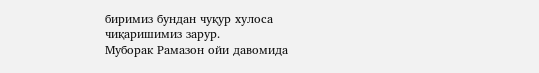биримиз бундан чуқур хулоса чиқаришимиз зарур.
Муборак Рамазон ойи давомида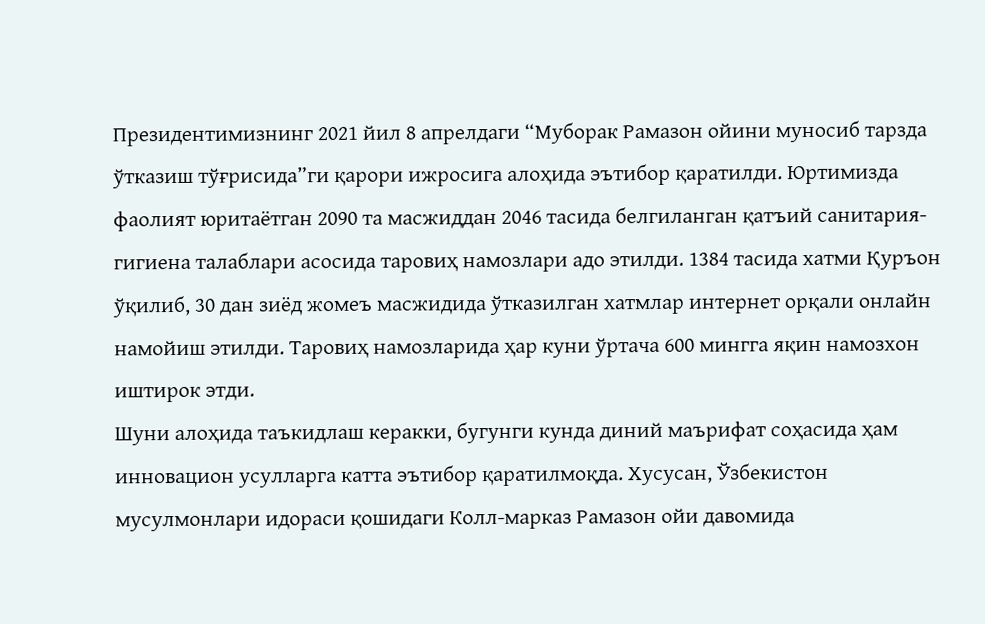Президентимизнинг 2021 йил 8 апрелдаги “Муборак Рамазон ойини муносиб тарзда ўтказиш тўғрисида”ги қарори ижросига алоҳида эътибор қаратилди. Юртимизда фаолият юритаётган 2090 та масжиддан 2046 тасида белгиланган қатъий санитария-гигиена талаблари асосида таровиҳ намозлари адо этилди. 1384 тасида хатми Қуръон ўқилиб, 30 дан зиёд жомеъ масжидида ўтказилган хатмлар интернет орқали онлайн намойиш этилди. Таровиҳ намозларида ҳар куни ўртача 600 мингга яқин намозхон иштирок этди.
Шуни алоҳида таъкидлаш керакки, бугунги кунда диний маърифат соҳасида ҳам инновацион усулларга катта эътибор қаратилмоқда. Хусусан, Ўзбекистон мусулмонлари идораси қошидаги Колл-марказ Рамазон ойи давомида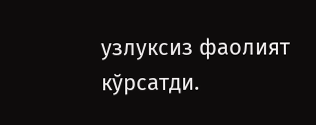узлуксиз фаолият кўрсатди.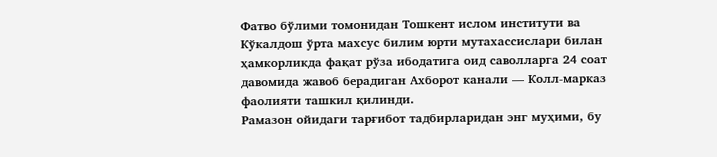Фатво бўлими томонидан Тошкент ислом институти ва Кўкалдош ўрта махсус билим юрти мутахассислари билан ҳамкорликда фақат рўза ибодатига оид саволларга 24 соат давомида жавоб берадиган Ахборот канали — Колл-марказ фаолияти ташкил қилинди.
Рамазон ойидаги тарғибот тадбирларидан энг муҳими, бу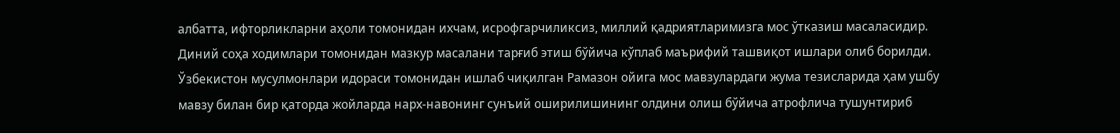албатта, ифторликларни аҳоли томонидан ихчам, исрофгарчиликсиз, миллий қадриятларимизга мос ўтказиш масаласидир. Диний соҳа ходимлари томонидан мазкур масалани тарғиб этиш бўйича кўплаб маърифий ташвиқот ишлари олиб борилди. Ўзбекистон мусулмонлари идораси томонидан ишлаб чиқилган Рамазон ойига мос мавзулардаги жума тезисларида ҳам ушбу мавзу билан бир қаторда жойларда нарх-навонинг сунъий оширилишининг олдини олиш бўйича атрофлича тушунтириб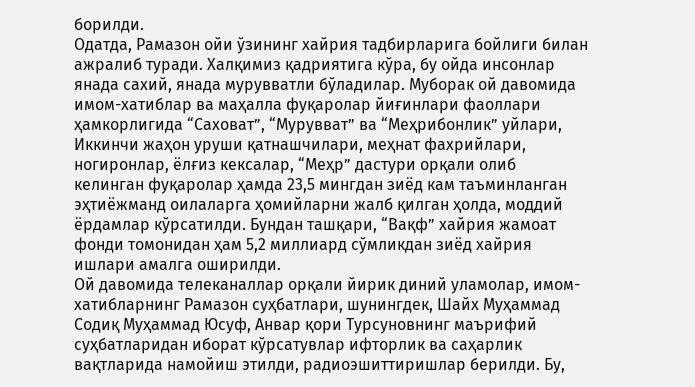борилди.
Одатда, Рамазон ойи ўзининг хайрия тадбирларига бойлиги билан ажралиб туради. Халқимиз қадриятига кўра, бу ойда инсонлар янада сахий, янада мурувватли бўладилар. Муборак ой давомида имом-хатиблар ва маҳалла фуқаролар йиғинлари фаоллари ҳамкорлигида “Саховат”, “Мурувват” ва “Меҳрибонлик” уйлари, Иккинчи жаҳон уруши қатнашчилари, меҳнат фахрийлари, ногиронлар, ёлғиз кексалар, “Меҳр” дастури орқали олиб келинган фуқаролар ҳамда 23,5 мингдан зиёд кам таъминланган эҳтиёжманд оилаларга ҳомийларни жалб қилган ҳолда, моддий ёрдамлар кўрсатилди. Бундан ташқари, “Вақф” хайрия жамоат фонди томонидан ҳам 5,2 миллиард сўмликдан зиёд хайрия ишлари амалга оширилди.
Ой давомида телеканаллар орқали йирик диний уламолар, имом-хатибларнинг Рамазон суҳбатлари, шунингдек, Шайх Муҳаммад Содиқ Муҳаммад Юсуф, Анвар қори Турсуновнинг маърифий суҳбатларидан иборат кўрсатувлар ифторлик ва саҳарлик вақтларида намойиш этилди, радиоэшиттиришлар берилди. Бу,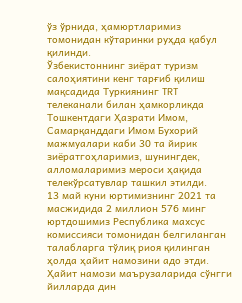ўз ўрнида, ҳамюртларимиз томонидан кўтаринки руҳда қабул қилинди.
Ўзбекистоннинг зиёрат туризм салоҳиятини кенг тарғиб қилиш мақсадида Туркиянинг TRT телеканали билан ҳамкорликда Тошкентдаги Ҳазрати Имом, Самарқанддаги Имом Бухорий мажмуалари каби 30 та йирик зиёратгоҳларимиз, шунингдек, алломаларимиз мероси ҳақида телекўрсатувлар ташкил этилди.
13 май куни юртимизнинг 2021 та масжидида 2 миллион 576 минг юртдошимиз Республика махсус комиссияси томонидан белгиланган талабларга тўлиқ риоя қилинган ҳолда ҳайит намозини адо этди. Ҳайит намози маърузаларида сўнгги йилларда дин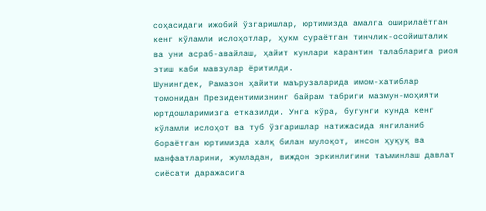соҳасидаги ижобий ўзгаришлар, юртимизда амалга оширилаётган кенг кўламли ислоҳотлар, ҳукм сураётган тинчлик-осойишталик ва уни асраб-авайлаш, ҳайит кунлари карантин талабларига риоя этиш каби мавзулар ёритилди.
Шунингдек, Рамазон ҳайити маърузаларида имом-хатиблар томонидан Президентимизнинг байрам табриги мазмун-моҳияти юртдошларимизга етказилди. Унга кўра, бугунги кунда кенг кўламли ислоҳот ва туб ўзгаришлар натижасида янгиланиб бораётган юртимизда халқ билан мулоқот, инсон ҳуқуқ ва манфаатларини, жумладан, виждон эркинлигини таъминлаш давлат сиёсати даражасига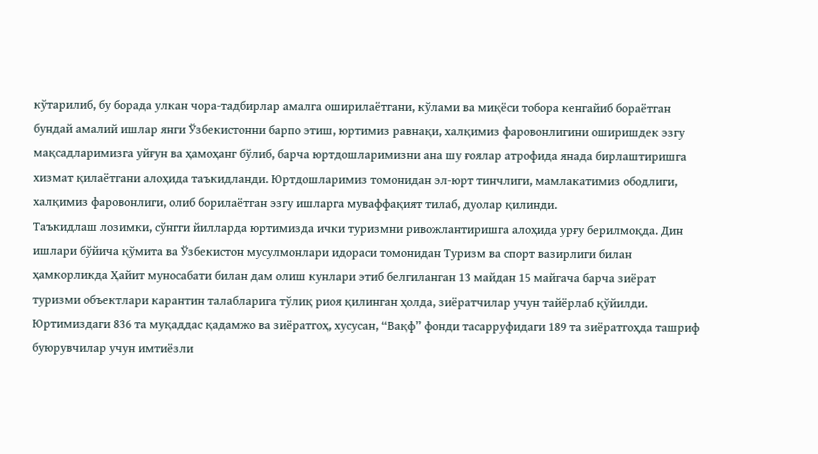кўтарилиб, бу борада улкан чора-тадбирлар амалга оширилаётгани, кўлами ва миқёси тобора кенгайиб бораётган бундай амалий ишлар янги Ўзбекистонни барпо этиш, юртимиз равнақи, халқимиз фаровонлигини оширишдек эзгу мақсадларимизга уйғун ва ҳамоҳанг бўлиб, барча юртдошларимизни ана шу ғоялар атрофида янада бирлаштиришга хизмат қилаётгани алоҳида таъкидланди. Юртдошларимиз томонидан эл-юрт тинчлиги, мамлакатимиз ободлиги, халқимиз фаровонлиги, олиб борилаётган эзгу ишларга муваффақият тилаб, дуолар қилинди.
Таъкидлаш лозимки, сўнгги йилларда юртимизда ички туризмни ривожлантиришга алоҳида урғу берилмоқда. Дин ишлари бўйича қўмита ва Ўзбекистон мусулмонлари идораси томонидан Туризм ва спорт вазирлиги билан ҳамкорликда Ҳайит муносабати билан дам олиш кунлари этиб белгиланган 13 майдан 15 майгача барча зиёрат туризми объектлари карантин талабларига тўлиқ риоя қилинган ҳолда, зиёратчилар учун тайёрлаб қўйилди. Юртимиздаги 836 та муқаддас қадамжо ва зиёратгоҳ, хусусан, “Вақф” фонди тасарруфидаги 189 та зиёратгоҳда ташриф буюрувчилар учун имтиёзли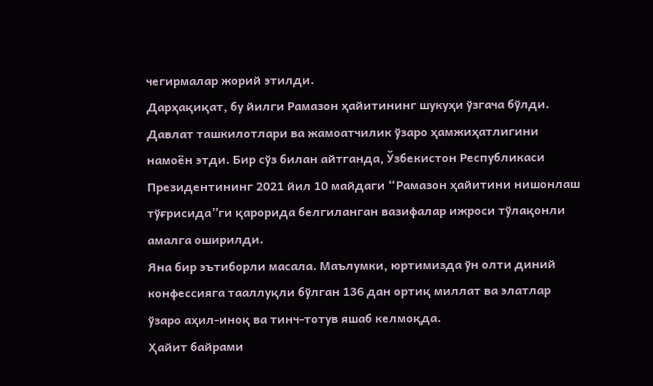чегирмалар жорий этилди.
Дарҳақиқат, бу йилги Рамазон ҳайитининг шукуҳи ўзгача бўлди. Давлат ташкилотлари ва жамоатчилик ўзаро ҳамжиҳатлигини намоён этди. Бир сўз билан айтганда, Ўзбекистон Республикаси Президентининг 2021 йил 10 майдаги “Рамазон ҳайитини нишонлаш тўғрисида”ги қарорида белгиланган вазифалар ижроси тўлақонли амалга оширилди.
Яна бир эътиборли масала. Маълумки, юртимизда ўн олти диний конфессияга тааллуқли бўлган 136 дан ортиқ миллат ва элатлар ўзаро аҳил-иноқ ва тинч-тотув яшаб келмоқда.
Ҳайит байрами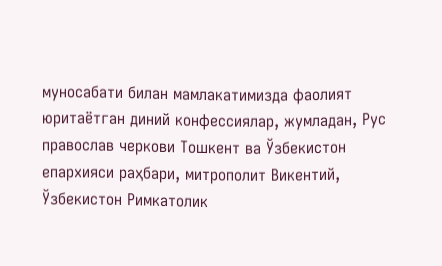муносабати билан мамлакатимизда фаолият юритаётган диний конфессиялар, жумладан, Рус православ черкови Тошкент ва Ўзбекистон епархияси раҳбари, митрополит Викентий, Ўзбекистон Римкатолик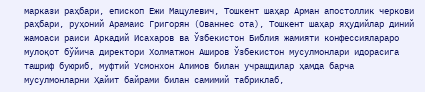маркази раҳбари, епископ Ежи Мацулевич, Тошкент шаҳар Арман апостоллик черкови раҳбари, руҳоний Арамаис Григорян (Ованнес ота), Тошкент шаҳар яҳудийлар диний жамоаси раиси Аркадий Исахаров ва Ўзбекистон Библия жамияти конфессиялараро мулоқот бўйича директори Холматжон Аширов Ўзбекистон мусулмонлари идорасига ташриф буюриб, муфтий Усмонхон Алимов билан учрашдилар ҳамда барча мусулмонларни Ҳайит байрами билан самимий табриклаб,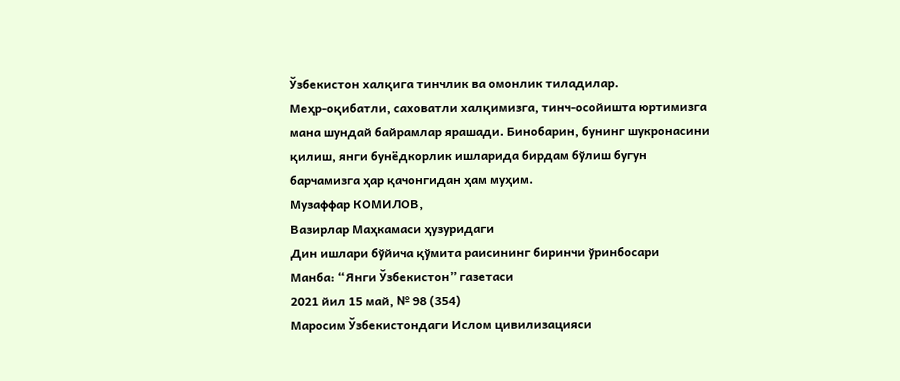Ўзбекистон халқига тинчлик ва омонлик тиладилар.
Меҳр-оқибатли, саховатли халқимизга, тинч-осойишта юртимизга мана шундай байрамлар ярашади. Бинобарин, бунинг шукронасини қилиш, янги бунёдкорлик ишларида бирдам бўлиш бугун барчамизга ҳар қачонгидан ҳам муҳим.
Музаффар КОМИЛОВ,
Вазирлар Маҳкамаси ҳузуридаги
Дин ишлари бўйича қўмита раисининг биринчи ўринбосари
Манба: “Янги Ўзбекистон” газетаси
2021 йил 15 май, № 98 (354)
Маросим Ўзбекистондаги Ислом цивилизацияси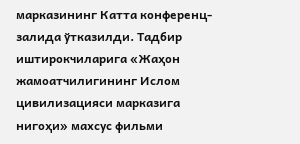марказининг Катта конференц-залида ўтказилди. Тадбир иштирокчиларига «Жаҳон жамоатчилигининг Ислом цивилизацияси марказига нигоҳи» махсус фильми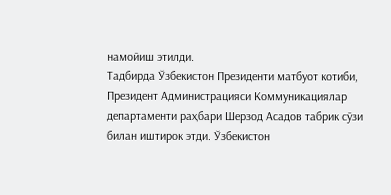намойиш этилди.
Тадбирда Ўзбекистон Президенти матбуот котиби, Президент Администрацияси Коммуникациялар департаменти раҳбари Шерзод Асадов табрик сўзи билан иштирок этди. Ўзбекистон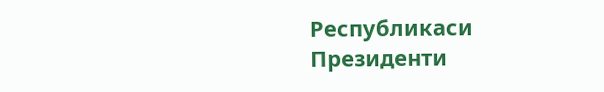Республикаси Президенти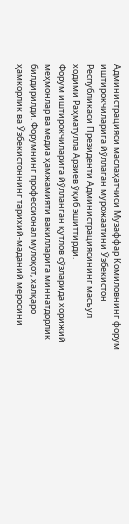Администрацияси маслаҳатчиси Музаффар Комиловнинг форум иштирокчиларига йўллаган мурожаатини Ўзбекистон Республикаси Президенти Администрациясининг масъул ходими Раҳматулла Арзиев ўқиб эшиттирди.
Форум иштирокчиларига йўлланган қутлов сўзларида хорижий меҳмонлар ва медиа ҳамжамияти вакилларига миннатдорлик билдирилди. Форумнинг профессионал мулоқот, халқаро ҳамкорлик ва Ўзбекистоннинг тарихий-маданий меросини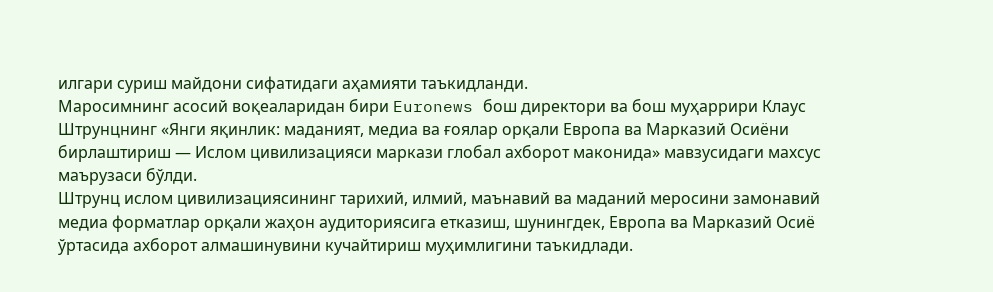илгари суриш майдони сифатидаги аҳамияти таъкидланди.
Маросимнинг асосий воқеаларидан бири Euronews бош директори ва бош муҳаррири Клаус Штрунцнинг «Янги яқинлик: маданият, медиа ва ғоялар орқали Европа ва Марказий Осиёни бирлаштириш — Ислом цивилизацияси маркази глобал ахборот маконида» мавзусидаги махсус маърузаси бўлди.
Штрунц ислом цивилизациясининг тарихий, илмий, маънавий ва маданий меросини замонавий медиа форматлар орқали жаҳон аудиториясига етказиш, шунингдек, Европа ва Марказий Осиё ўртасида ахборот алмашинувини кучайтириш муҳимлигини таъкидлади.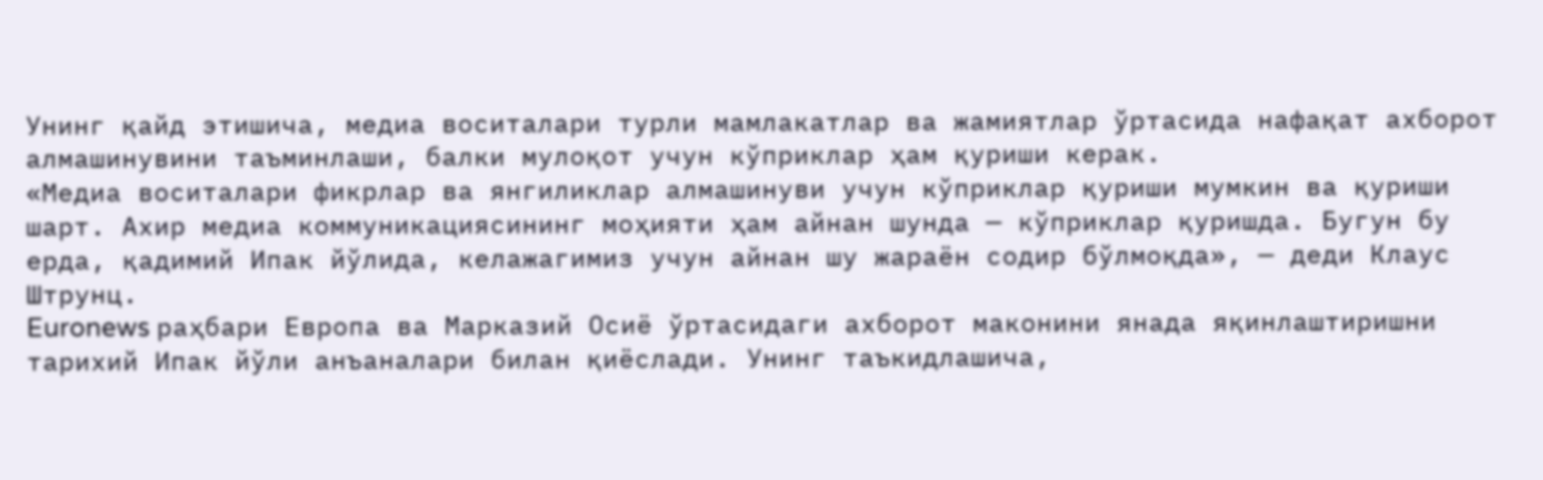Унинг қайд этишича, медиа воситалари турли мамлакатлар ва жамиятлар ўртасида нафақат ахборот алмашинувини таъминлаши, балки мулоқот учун кўприклар ҳам қуриши керак.
«Медиа воситалари фикрлар ва янгиликлар алмашинуви учун кўприклар қуриши мумкин ва қуриши шарт. Ахир медиа коммуникациясининг моҳияти ҳам айнан шунда — кўприклар қуришда. Бугун бу ерда, қадимий Ипак йўлида, келажагимиз учун айнан шу жараён содир бўлмоқда», — деди Клаус Штрунц.
Euronews раҳбари Европа ва Марказий Осиё ўртасидаги ахборот маконини янада яқинлаштиришни тарихий Ипак йўли анъаналари билан қиёслади. Унинг таъкидлашича,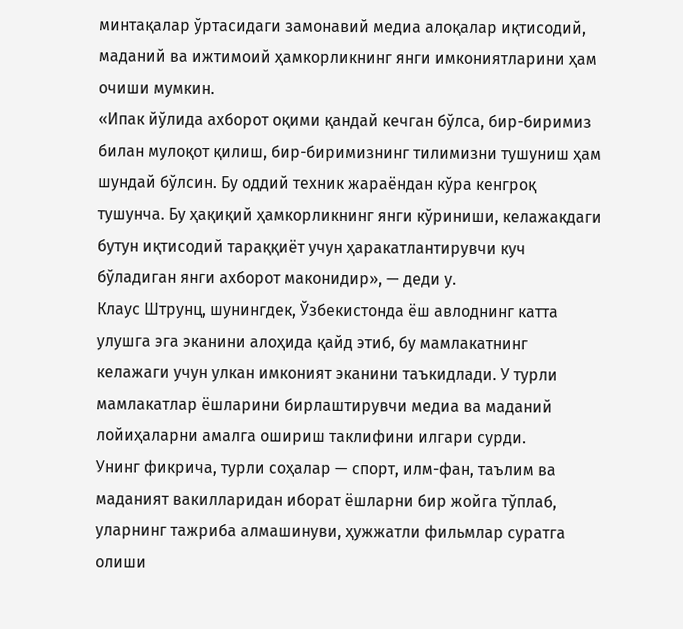минтақалар ўртасидаги замонавий медиа алоқалар иқтисодий, маданий ва ижтимоий ҳамкорликнинг янги имкониятларини ҳам очиши мумкин.
«Ипак йўлида ахборот оқими қандай кечган бўлса, бир-биримиз билан мулоқот қилиш, бир-биримизнинг тилимизни тушуниш ҳам шундай бўлсин. Бу оддий техник жараёндан кўра кенгроқ тушунча. Бу ҳақиқий ҳамкорликнинг янги кўриниши, келажакдаги бутун иқтисодий тараққиёт учун ҳаракатлантирувчи куч бўладиган янги ахборот маконидир», — деди у.
Клаус Штрунц, шунингдек, Ўзбекистонда ёш авлоднинг катта улушга эга эканини алоҳида қайд этиб, бу мамлакатнинг келажаги учун улкан имконият эканини таъкидлади. У турли мамлакатлар ёшларини бирлаштирувчи медиа ва маданий лойиҳаларни амалга ошириш таклифини илгари сурди.
Унинг фикрича, турли соҳалар — спорт, илм-фан, таълим ва маданият вакилларидан иборат ёшларни бир жойга тўплаб, уларнинг тажриба алмашинуви, ҳужжатли фильмлар суратга олиши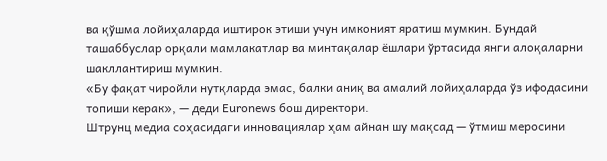ва қўшма лойиҳаларда иштирок этиши учун имконият яратиш мумкин. Бундай ташаббуслар орқали мамлакатлар ва минтақалар ёшлари ўртасида янги алоқаларни шакллантириш мумкин.
«Бу фақат чиройли нутқларда эмас, балки аниқ ва амалий лойиҳаларда ўз ифодасини топиши керак», — деди Euronews бош директори.
Штрунц медиа соҳасидаги инновациялар ҳам айнан шу мақсад — ўтмиш меросини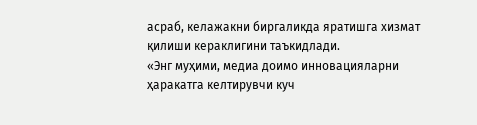асраб, келажакни биргаликда яратишга хизмат қилиши кераклигини таъкидлади.
«Энг муҳими, медиа доимо инновацияларни ҳаракатга келтирувчи куч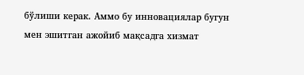бўлиши керак. Аммо бу инновациялар бугун мен эшитган ажойиб мақсадга хизмат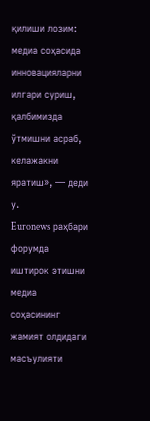қилиши лозим: медиа соҳасида инновацияларни илгари суриш, қалбимизда ўтмишни асраб, келажакни яратиш», — деди у.
Euronews раҳбари форумда иштирок этишни медиа соҳасининг жамият олдидаги масъулияти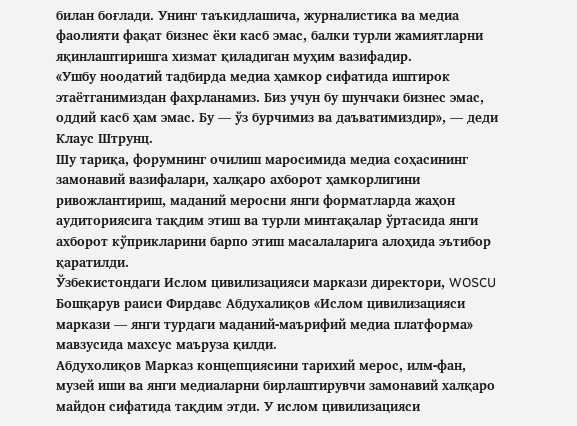билан боғлади. Унинг таъкидлашича, журналистика ва медиа фаолияти фақат бизнес ёки касб эмас, балки турли жамиятларни яқинлаштиришга хизмат қиладиган муҳим вазифадир.
«Ушбу ноодатий тадбирда медиа ҳамкор сифатида иштирок этаётганимиздан фахрланамиз. Биз учун бу шунчаки бизнес эмас, оддий касб ҳам эмас. Бу — ўз бурчимиз ва даъватимиздир», — деди Клаус Штрунц.
Шу тариқа, форумнинг очилиш маросимида медиа соҳасининг замонавий вазифалари, халқаро ахборот ҳамкорлигини ривожлантириш, маданий меросни янги форматларда жаҳон аудиториясига тақдим этиш ва турли минтақалар ўртасида янги ахборот кўприкларини барпо этиш масалаларига алоҳида эътибор қаратилди.
Ўзбекистондаги Ислом цивилизацияси маркази директори, WOSCU Бошқарув раиси Фирдавс Абдухалиқов «Ислом цивилизацияси маркази — янги турдаги маданий-маърифий медиа платформа» мавзусида махсус маъруза қилди.
Абдухолиқов Марказ концепциясини тарихий мерос, илм-фан, музей иши ва янги медиаларни бирлаштирувчи замонавий халқаро майдон сифатида тақдим этди. У ислом цивилизацияси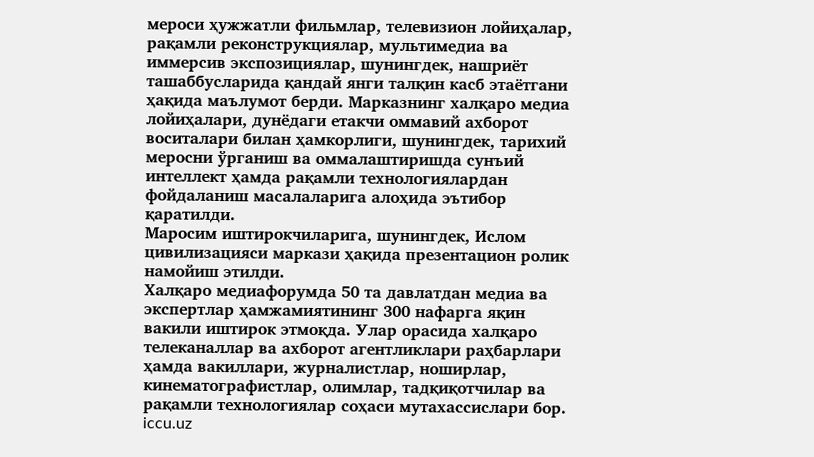мероси ҳужжатли фильмлар, телевизион лойиҳалар, рақамли реконструкциялар, мультимедиа ва иммерсив экспозициялар, шунингдек, нашриёт ташаббусларида қандай янги талқин касб этаётгани ҳақида маълумот берди. Марказнинг халқаро медиа лойиҳалари, дунёдаги етакчи оммавий ахборот воситалари билан ҳамкорлиги, шунингдек, тарихий меросни ўрганиш ва оммалаштиришда сунъий интеллект ҳамда рақамли технологиялардан фойдаланиш масалаларига алоҳида эътибор қаратилди.
Маросим иштирокчиларига, шунингдек, Ислом цивилизацияси маркази ҳақида презентацион ролик намойиш этилди.
Халқаро медиафорумда 50 та давлатдан медиа ва экспертлар ҳамжамиятининг 300 нафарга яқин вакили иштирок этмоқда. Улар орасида халқаро телеканаллар ва ахборот агентликлари раҳбарлари ҳамда вакиллари, журналистлар, ноширлар, кинематографистлар, олимлар, тадқиқотчилар ва рақамли технологиялар соҳаси мутахассислари бор.
iccu.uz